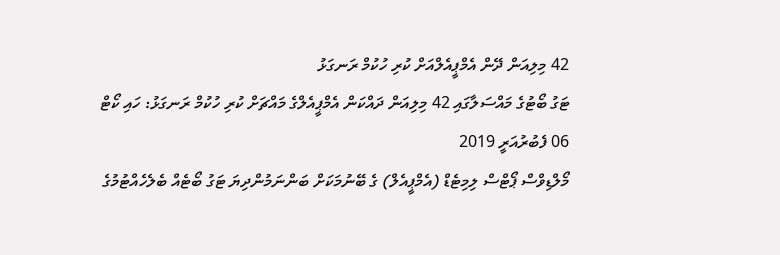42 މިލިއަން ދޭން އެމްޕީއެލްއަށް ކުރި ހުކުމް ރަނގަޅު
ޓަގު ބޯޓުގެ މައްސަލާގައި 42 މިލިއަން ދައްކަން އެމްޕީއެލްގެ މައްޗަށް ކުރި ހުކުމް ރަނގަޅު: ހައި ކޯޓް
06 ފެބުރުއަރީ 2019
މޯލްޑިވްސް ޕޯޓްސް ލިމިޓެޑް (އެމްޕީއެލް) ގެ ބޭނުމަކަށް ބަންނަމުންދިޔަ ޓަގު ބޯޓެއް ބެލެހެއްޓުމުގެ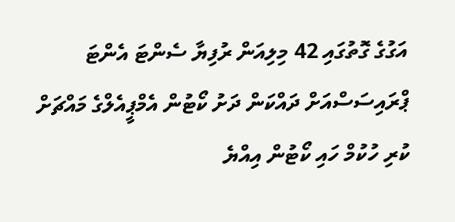އަގުގެ ގޮތުގައި 42 މިލިއަން ރުފިޔާ ސެންޓަ އެންޓަ ޕްރައިސަސްއަށް ދައްކަން ދަށު ކޯޓުން އެމްޕީއެލްގެ މައްޗަށް ކުރި ހުކުމް ހައި ކޯޓުން އިއްޔެ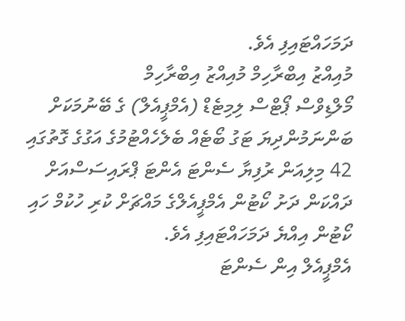ދަމަހައްޓައިފި އެވެ.
މުއިއްޒު އިބްރާހިމް މުއިއްޒު އިބްރާހިމް
މޯލްޑިވްސް ޕޯޓްސް ލިމިޓެޑް (އެމްޕީއެލް) ގެ ބޭނުމަކަށް ބަންނަމުންދިޔަ ޓަގު ބޯޓެއް ބެލެހެއްޓުމުގެ އަގުގެ ގޮތުގައި 42 މިލިއަން ރުފިޔާ ސެންޓަ އެންޓަ ޕްރައިސަސްއަށް ދައްކަން ދަށު ކޯޓުން އެމްޕީއެލްގެ މައްޗަށް ކުރި ހުކުމް ހައި ކޯޓުން އިއްޔެ ދަމަހައްޓައިފި އެވެ.
އެމްޕީއެލް އިން ސެންޓަ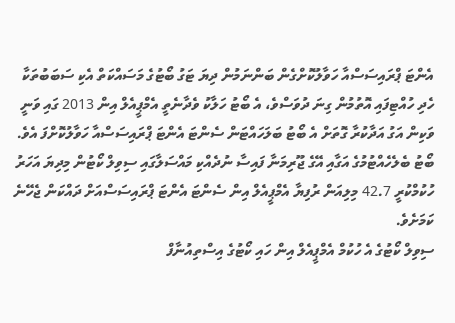އެންޓަ ޕްރައިސަސްއާ ހަވާލުކޮށްގެން ބަންނަމުން ދިޔަ ޓަގު ބޯޓުގެ މަސައްކަތް އެކި ސަބަބުތަކާ ހެދި ހުއްޓިފައި އޮތުމުން ގިނަ ދުވަސްވެ، އެ ބޯޓު ހަލާކު ވެދާނެތީ އެމްޕީއެލް އިން 2013 ގައި ވަނީ ވަކިން އަގު އަދާކުރާ ގޮތަށް އެ ބޯޓު ބަލަހައްޓަން ސެންޓަ އެންޓަ ޕްރައިސަސްއާ ހަވާލުކޮށްފަ އެވެ.
ބޯޓު ބެލެހެއްޓުމުގެ އަގާއި އޭގެ ޖޫރިމަނާ ފައިސާ ނުދެއްކި މައްސަލާގައި ސިވިލް ކޯޓުން މިދިޔަ އަހަރު ހުކުމްކުރީ 42.7 މިލިއަން ރުފިޔާ އެމްޕީއެލް އިން ސެންޓަ އެންޓަ ޕްރައިސަސްއަށް ދައްކަން ޖެހޭނެ ކަމަށެވެ.
ސިވިލް ކޯޓުގެ އެ ހުކުމް އެމްޕީއެލް އިން ހައި ކޯޓުގެ އިސްތިއުނާފް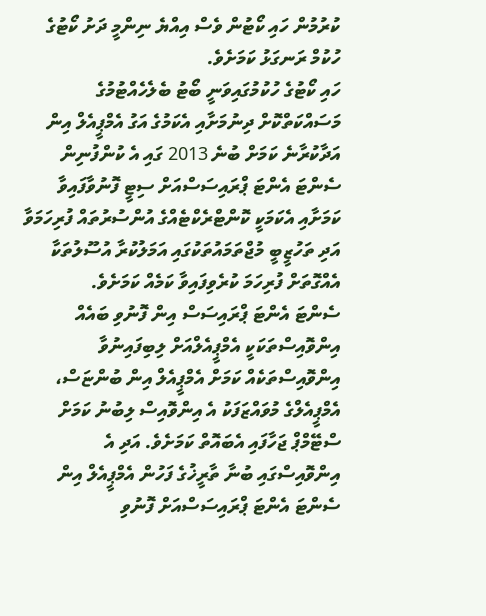ކުރުމުން ހައި ކޯޓުން ވެސް އިއްޔެ ނިންމީ ދަށު ކޯޓުގެ ހުކުމް ރަނގަޅު ކަމަށެވެ.
ހައި ކޯޓުގެ ހުކުމުގައިވަނީ ބޯޓު ބެލެހެއްޓުމުގެ މަސައްކަތްކޮށް ދިނުމަށާއި އެކަމުގެ އަގު އެމްޕީއެލް އިން އަދާކުރާނެ ކަމަށް ބުނެ 2013 ގައި އެ ކުންފުނިން ސެންޓަ އެންޓަ ޕްރައިސަސްއަށް ސިޓީ ފޮނުވާފައިވާ ކަމަށާއި އެކަމަކީ ކޮންޓްރެކްޓެއްގެ އުންސުރުތައް ފުރިހަމަވާ އަދި ތަހުޒީބީ މުޖްތަމައުތަކުގައި އަމަލުކުރާ އުސޫލުތަކާ އެއްގޮތަށް ފުރިހަމަ ކުރެވިފައިވާ ކަމެއް ކަމަށެވެ.
ސެންޓަ އެންޓަ ޕްރައިސަސް އިން ފޮނުވި ބައެއް އިންވޮއިސްތަކަކީ އެމްޕީއެލްއަށް ލިބިފައިނުވާ އިންވޮއިސްތަކެއް ކަމަށް އެމްޕީއެލް އިން ބުންޏަސް، އެމްޕީއެލްގެ މުވައްޒަފަކު އެ އިންވޮއިސް ލިބުނު ކަމަށް ސްޓޭމްޕް ޖަހާފައި އެބައޮތް ކަމަށެވެ. އަދި އެ އިންވޮއިސްގައި ބުނާ ތާރީޚުގެ ފަހުން އެމްޕީއެލް އިން ސެންޓަ އެންޓަ ޕްރައިސަސްއަށް ފޮނުވި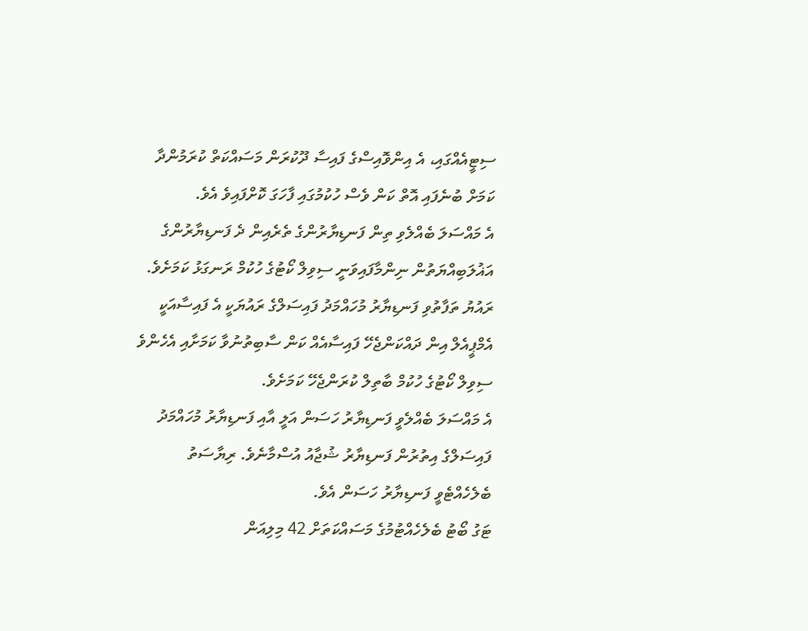ސިޓީއެއްގައި، އެ އިންވޮއިސްގެ ފައިސާ ދޫކުރަން މަސައްކަތް ކުރަމުންދާ ކަމަށް ބުނެފައި އޮތް ކަން ވެސް ހުކުމުގައި ފާހަގަ ކޮށްފައިވެ އެވެ.
އެ މައްސަލަ ބެއްލެވި ތިން ފަނޑިޔާރުންގެ ތެރެއިން ދެ ފަނޑިޔާރުންގެ އަޣުލަބިއްޔަތުން ނިންމާފައިވަނީ ސިވިލް ކޯޓުގެ ހުކުމް ރަނގަޅު ކަމަށެވެ.
ރައުޔު ތަފާތުވި ފަނޑިޔާރު މުހައްމަދު ފައިސަލްގެ ރައުޔަކީ އެ ފައިސާއަކީ އެމްޕީއެލް އިން ދައްކަންޖެހޭ ފައިސާއެއް ކަން ސާބިތުނުވާ ކަމަށާއި އެހެންވެ ސިވިލް ކޯޓުގެ ހުކުމް ބާތިލް ކުރަންޖެހޭ ކަމަށެވެ.
އެ މައްސަލަ ބެއްލެވީ ފަނޑިޔާރު ހަސަން އަލީ އާއި ފަނޑިޔާރު މުހައްމަދު ފައިސަލްގެ އިތުރުން ފަނޑިޔާރު ޝުޖާއު އުސްމާނެވެ. ރިޔާސަތު ބެލެހެއްޓެވީ ފަނޑިޔާރު ހަސަން އެވެ.
ޓަގު ބޯޓު ބެލެހެއްޓުމުގެ މަސައްކަތަށް 42 މިލިއަން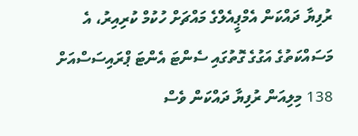ރުފިޔާ ދައްކަން އެމްޕީއެލްގެ މައްޗަށް ހުކުމް ކުރިއިރު، އެ މަސައްކަތުގެ އަގުގެ ގޮތުގައި ސެންޓަ އެންޓަ ޕްރައިސަސްއަށް 138 މިލިއަން ރުފިޔާ ދައްކަން ވެސް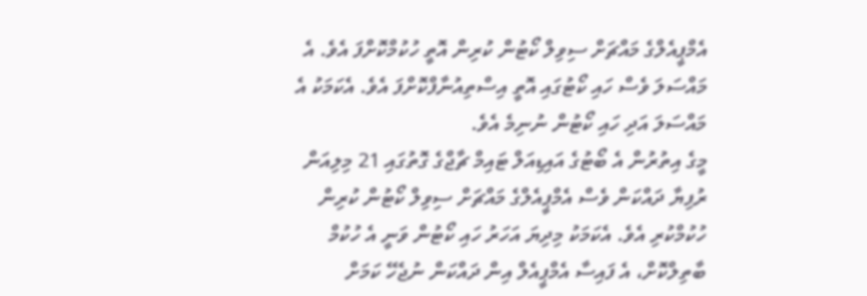އެމްޕީއެލްގެ މައްޗަށް ސިވިލް ކޯޓުން ކުރިން އޮތީ ހުކުމްކޮށްފަ އެވެ. އެ މައްސަލަ ވެސް ހައި ކޯޓުގައި އޮތީ އިސްތިއުނާފްކޮށްފަ އެވެ. އެކަމަކު އެ މައްސަލަ އަދި ހައި ކޯޓުން ނުނިމެ އެވެ.
މީގެ އިތުރުން އެ ބޯޓުގެ އައިޑިއަލް ޓައިމް ޗާޖްގެ ގޮތުގައި 21 މިލިއަން ރުފިޔާ ދައްކަން ވެސް އެމްޕީއެލްގެ މައްޗަށް ސިވިލް ކޯޓުން ކުރިން ހުކުމްކުރި އެވެ. އެކަމަކު މިދިޔަ އަހަރު ހައި ކޯޓުން ވަނީ އެ ހުކުމް ބާތިލްކޮށް، އެ ފައިސާ އެމްޕީއެލް އިން ދައްކަން ނުޖެހޭ ކަމަށް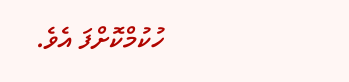ހުކުމްކޮށްފަ އެވެ.